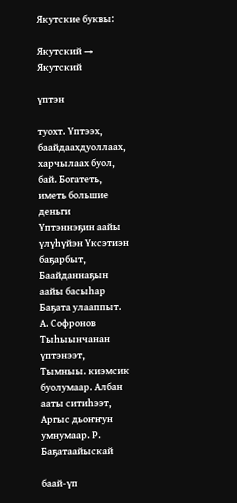Якутские буквы:

Якутский → Якутский

үптэн

туохт. Үптээх, баайдаахдуоллаах, харчылаах буол, бай. Богатеть, иметь большие деньги
Үптэннэҕин аайы үлүһүйэн Үксэтиэн баҕарбыт, Баайданнаҕын аайы басыһар Баҕата улааппыт. А. Софронов
Тыһыынчанан үптэнээт, Тымныы. киэмсик буолумаар. Албан ааты ситиһээт, Аргыс дьоҥҥун умнумаар. Р. Баҕатаайыскай

баай-үп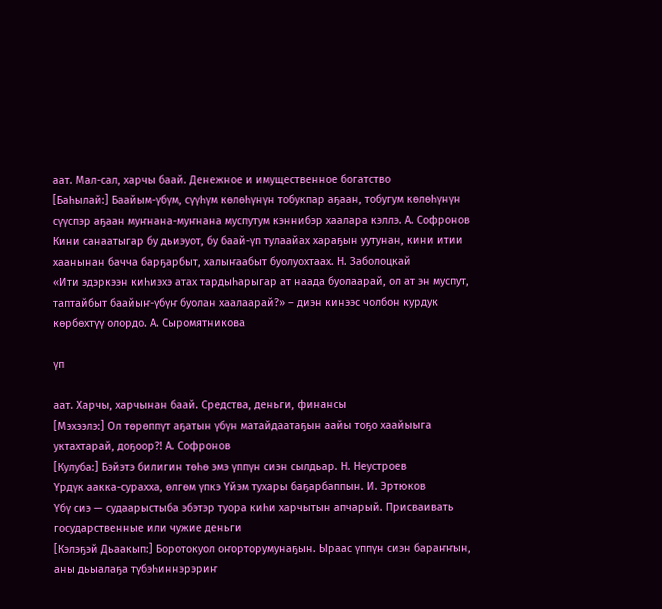аат. Мал-сал, харчы баай. Денежное и имущественное богатство
[Баһылай:] Баайым-үбүм, сүүһүм көлөһүнүн тобукпар аҕаан, тобугум көлөһүнүн сүүспэр аҕаан муҥнана-муҥнана муспутум кэннибэр хаалара кэллэ. А. Софронов
Кини санаатыгар бу дьиэуот, бу баай-үп тулаайах хараҕын уутунан, кини итии хаанынан бачча барҕарбыт, халыҥаабыт буолуохтаах. Н. Заболоцкай
«Ити эдэркээн киһиэхэ атах тардыһарыгар ат наада буолаарай, ол ат эн муспут, таптайбыт баайыҥ-үбүҥ буолан хаалаарай?» – диэн кинээс чолбон курдук көрбөхтүү олордо. А. Сыромятникова

үп

аат. Харчы, харчынан баай. Средства, деньги, финансы
[Мэхээлэ:] Ол төрөппүт аҕатын үбүн матайдаатаҕын аайы тоҕо хаайыыга уктахтарай, доҕоор?! А. Софронов
[Кулуба:] Бэйэтэ билигин төһө эмэ үппүн сиэн сылдьар. Н. Неустроев
Үрдүк аакка-сурахха, өлгөм үпкэ Үйэм тухары баҕарбаппын. И. Эртюков
Үбү сиэ — судаарыстыба эбэтэр туора киһи харчытын апчарый. Присваивать государственные или чужие деньги
[Кэлэҕэй Дьаакып:] Боротокуол оҥорторумунаҕын. Ыраас үппүн сиэн бараҥҥын, аны дьыалаҕа түбэһиннэрэриҥ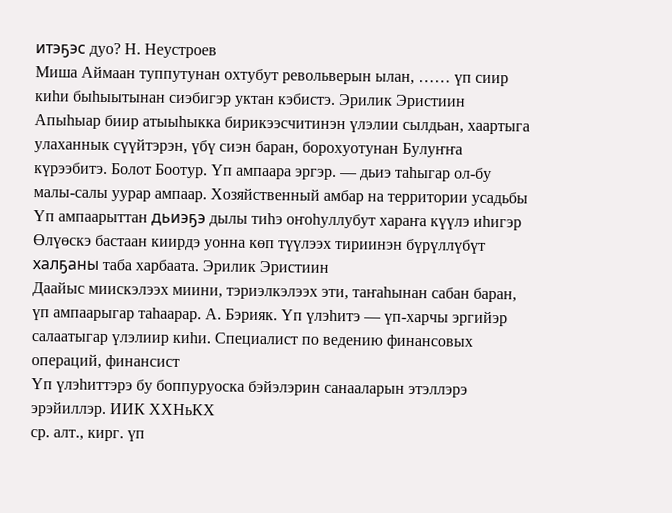итэҕэс дуо? Н. Неустроев
Миша Аймаан туппутунан охтубут револьверын ылан, …… үп сиир киһи быһыытынан сиэбигэр уктан кэбистэ. Эрилик Эристиин
Апыһыар биир атыыһыкка бирикээсчитинэн үлэлии сылдьан, хаартыга улаханнык сүүйтэрэн, үбү сиэн баран, борохуотунан Булуҥҥа күрээбитэ. Болот Боотур. Үп ампаара эргэр. — дьиэ таһыгар ол-бу малы-салы уурар ампаар. Хозяйственный амбар на территории усадьбы
Үп ампаарыттан дьиэҕэ дылы тиһэ оҥоһуллубут хараҥа күүлэ иһигэр Өлүөскэ бастаан киирдэ уонна көп түүлээх тириинэн бүрүллүбүт халҕаны таба харбаата. Эрилик Эристиин
Даайыс миискэлээх миини, тэриэлкэлээх эти, таҥаһынан сабан баран, үп ампаарыгар таһаарар. А. Бэрияк. Үп үлэһитэ — үп-харчы эргийэр салаатыгар үлэлиир киһи. Специалист по ведению финансовых операций, финансист
Үп үлэһиттэрэ бу боппуруоска бэйэлэрин санааларын этэллэрэ эрэйиллэр. ИИК ХХНьКХ
ср. алт., кирг. үп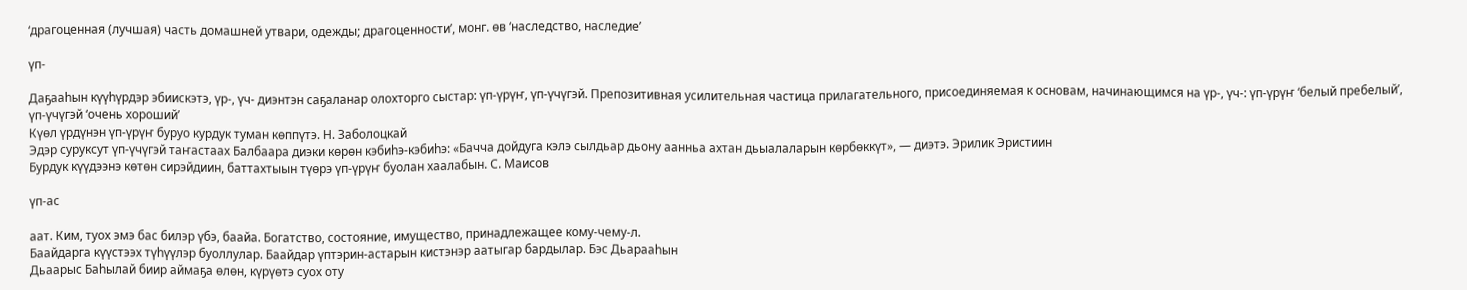‘драгоценная (лучшая) часть домашней утвари, одежды; драгоценности’, монг. өв ‘наследство, наследие’

үп-

Даҕааһын күүһүрдэр эбиискэтэ, үр-, үч- диэнтэн саҕаланар олохторго сыстар: үп-үрүҥ, үп-үчүгэй. Препозитивная усилительная частица прилагательного, присоединяемая к основам, начинающимся на үр-, үч-: үп-үрүҥ ‘белый пребелый’, үп-үчүгэй ‘очень хороший’
Күөл үрдүнэн үп-үрүҥ буруо курдук туман көппүтэ. Н. Заболоцкай
Эдэр суруксут үп-үчүгэй таҥастаах Балбаара диэки көрөн кэбиһэ-кэбиһэ: «Бачча дойдуга кэлэ сылдьар дьону аанньа ахтан дьыалаларын көрбөккүт», — диэтэ. Эрилик Эристиин
Бурдук күүдээнэ көтөн сирэйдиин, баттахтыын түөрэ үп-үрүҥ буолан хаалабын. С. Маисов

үп-ас

аат. Ким, туох эмэ бас билэр үбэ, баайа. Богатство, состояние, имущество, принадлежащее кому-чему-л.
Баайдарга күүстээх түһүүлэр буоллулар. Баайдар үптэрин-астарын кистэнэр аатыгар бардылар. Бэс Дьарааһын
Дьаарыс Баһылай биир аймаҕа өлөн, күрүөтэ суох оту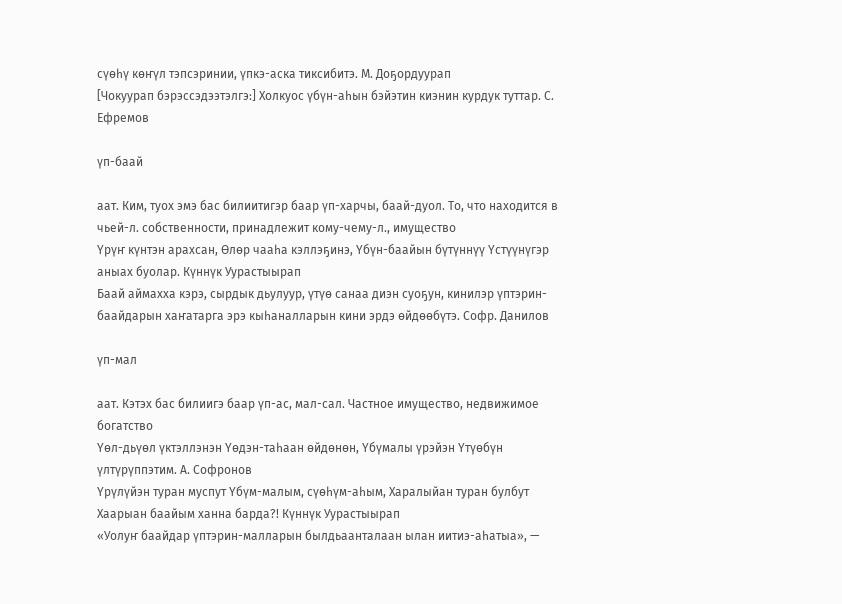сүөһү көҥүл тэпсэринии, үпкэ-аска тиксибитэ. М. Доҕордуурап
[Чокуурап бэрэссэдээтэлгэ:] Холкуос үбүн-аһын бэйэтин киэнин курдук туттар. С. Ефремов

үп-баай

аат. Ким, туох эмэ бас билиитигэр баар үп-харчы, баай-дуол. То, что находится в чьей-л. собственности, принадлежит кому-чему-л., имущество
Үрүҥ күнтэн арахсан, Өлөр чааһа кэллэҕинэ, Үбүн-баайын бүтүннүү Үстүүнүгэр аныах буолар. Күннүк Уурастыырап
Баай аймахха кэрэ, сырдык дьулуур, үтүө санаа диэн суоҕун, кинилэр үптэрин-баайдарын хаҥатарга эрэ кыһаналларын кини эрдэ өйдөөбүтэ. Софр. Данилов

үп-мал

аат. Кэтэх бас билиигэ баар үп-ас, мал-сал. Частное имущество, недвижимое богатство
Үөл-дьүөл үктэллэнэн Үөдэн-таһаан өйдөнөн, Үбүмалы үрэйэн Үтүөбүн үлтүрүппэтим. А. Софронов
Үрүлүйэн туран муспут Үбүм-малым, сүөһүм-аһым, Харалыйан туран булбут Хаарыан баайым ханна барда?! Күннүк Уурастыырап
«Уолуҥ баайдар үптэрин-малларын былдьаанталаан ылан иитиэ-аһатыа», —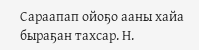Сараапап ойоҕо ааны хайа быраҕан тахсар. Н.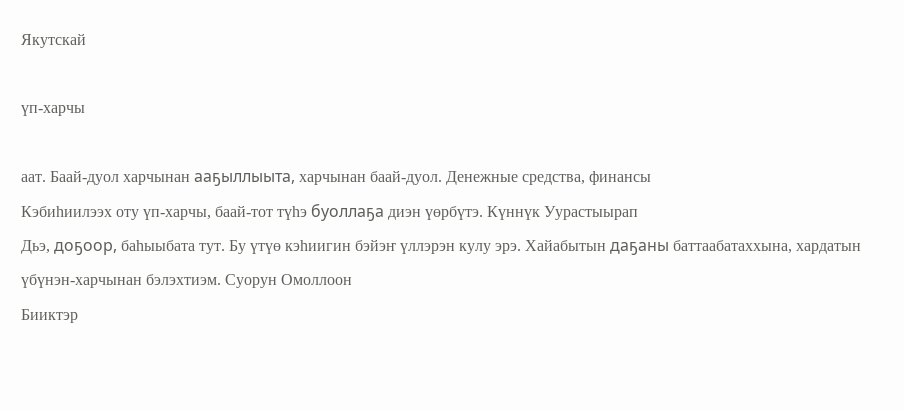Якутскай

үп-харчы

аат. Баай-дуол харчынан ааҕыллыыта, харчынан баай-дуол. Денежные средства, финансы
Кэбиһиилээх оту үп-харчы, баай-тот түһэ буоллаҕа диэн үөрбүтэ. Күннүк Уурастыырап
Дьэ, доҕоор, баһыыбата тут. Бу үтүө кэһиигин бэйэҥ үллэрэн кулу эрэ. Хайабытын даҕаны баттаабатаххына, хардатын үбүнэн-харчынан бэлэхтиэм. Суорун Омоллоон
Бииктэр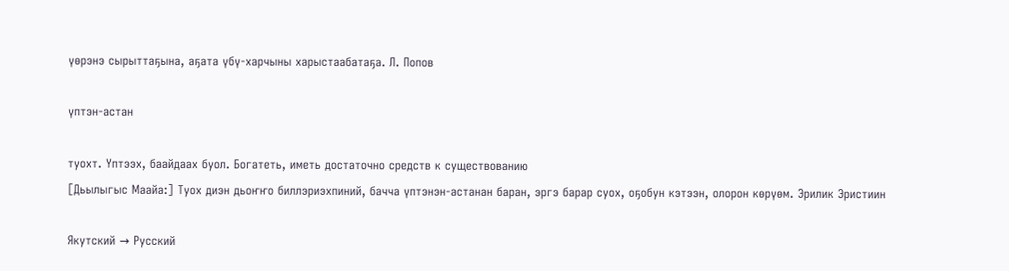үөрэнэ сырыттаҕына, аҕата үбү-харчыны харыстаабатаҕа. Л. Попов

үптэн-астан

туохт. Үптээх, баайдаах буол. Богатеть, иметь достаточно средств к существованию
[Дьылыгыс Маайа:] Туох диэн дьоҥҥо биллэриэхпиний, бачча үптэнэн-астанан баран, эргэ барар суох, оҕобун кэтээн, олорон көрүөм. Эрилик Эристиин

Якутский → Русский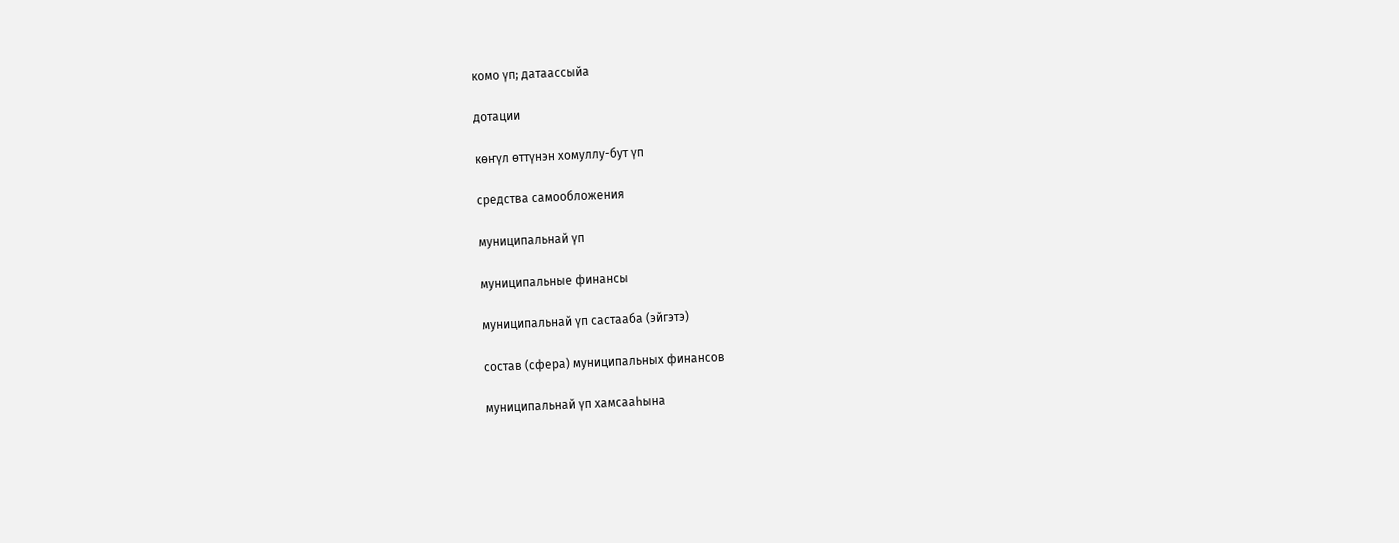комо үп; датаассыйа

дотации

көҥүл өттүнэн хомуллу-бут үп

средства самообложения

муниципальнай үп

муниципальные финансы

муниципальнай үп састааба (эйгэтэ)

состав (сфера) муниципальных финансов

муниципальнай үп хамсааһына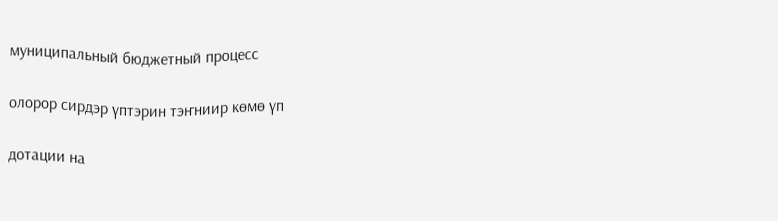муниципальный бюджетный процесс

олорор сирдэр үптэрин тэҥниир көмө үп

дотации на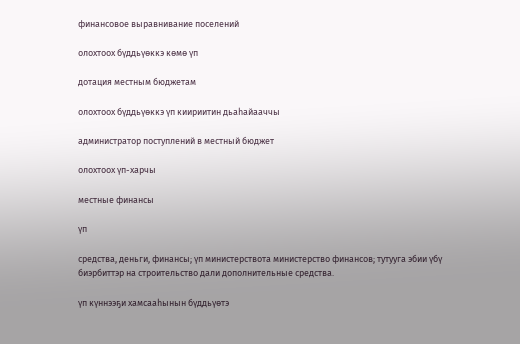финансовое выравнивание поселений

олохтоох бүддьүөккэ көмө үп

дотация местным бюджетам

олохтоох бүддьүөккэ үп киириитин дьаһайааччы

администратор поступлений в местный бюджет

олохтоох үп-харчы

местные финансы

үп

средства, деньги, финансы; үп министерствота министерство финансов; тутууга эбии үбү биэрбиттэр на строительство дали дополнительные средства.

үп күннээҕи хамсааһынын бүддьүөтэ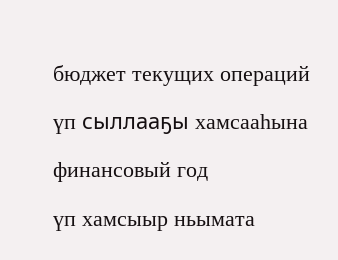бюджет текущих операций

үп сыллааҕы хамсааһына

финансовый год

үп хамсыыр ньымата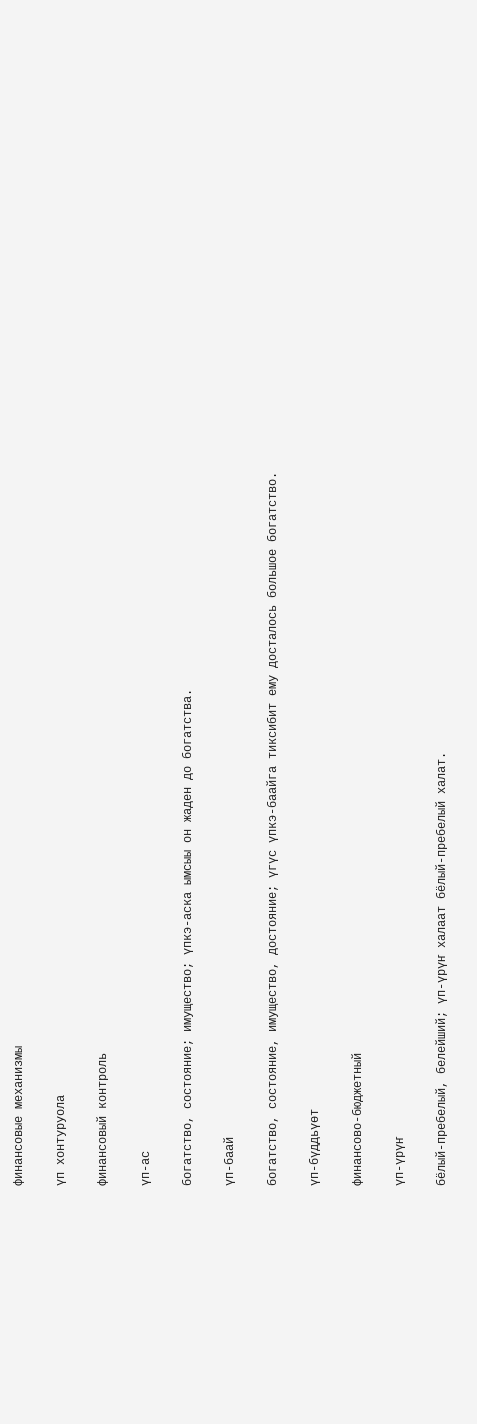финансовые механизмы

үп хонтуруола

финансовый контроль

үп-ас

богатство, состояние; имущество; үпкэ-аска ымсыы он жаден до богатства.

үп-баай

богатство, состояние, имущество, достояние; үгүс үпкэ-баайга тиксибит ему досталось большое богатство.

үп-бүддьүөт

финансово-бюджетный

үп-үрүҥ

бёлый-пребелый, белейший; үп-үрүҥ халаат бёлый-пребелый халат.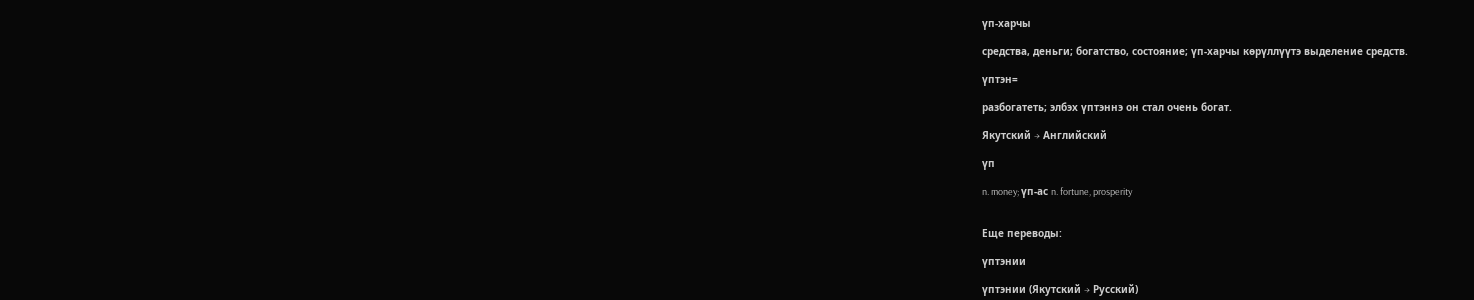үп-харчы

средства, деньги; богатство, состояние; үп-харчы көрүллүүтэ выделение средств.

үптэн=

разбогатеть; элбэх үптэннэ он стал очень богат.

Якутский → Английский

үп

n. money; үп-ас n. fortune, prosperity


Еще переводы:

үптэнии

үптэнии (Якутский → Русский)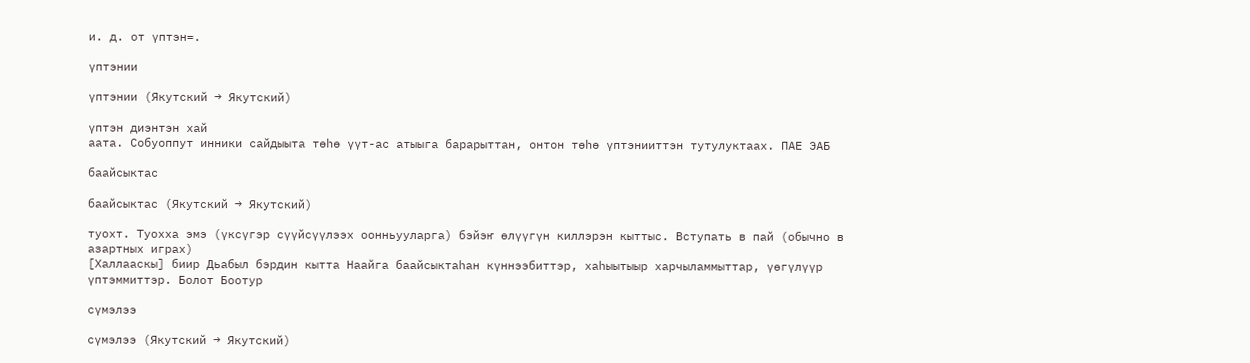и. д. от үптэн=.

үптэнии

үптэнии (Якутский → Якутский)

үптэн диэнтэн хай
аата. Собуоппут инники сайдыыта төһө үүт-ас атыыга барарыттан, онтон төһө үптэнииттэн тутулуктаах. ПАЕ ЭАБ

баайсыктас

баайсыктас (Якутский → Якутский)

туохт. Туохха эмэ (үксүгэр сүүйсүүлээх оонньууларга) бэйэҥ өлүүгүн киллэрэн кыттыс. Вступать в пай (обычно в азартных играх)
[Халлааскы] биир Дьабыл бэрдин кытта Наайга баайсыктаһан күннээбиттэр, хаһыытыыр харчыламмыттар, үөгүлүүр үптэммиттэр. Болот Боотур

сүмэлээ

сүмэлээ (Якутский → Якутский)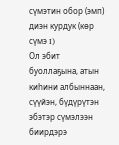сүмэтин обор (эмп) диэн курдук (көр сүмэ I)
Ол эбит буоллаҕына, атын киһини албыннаан, сүүйэн, бүдүрүтэн эбэтэр сүмэлээн биирдэрэ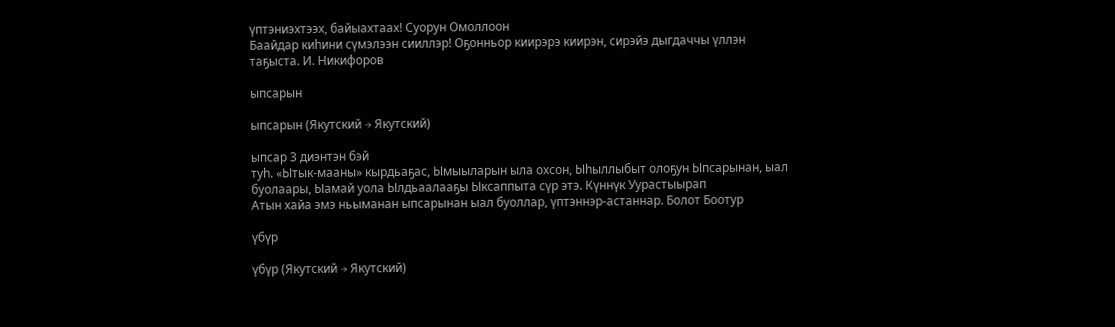үптэниэхтээх, байыахтаах! Суорун Омоллоон
Баайдар киһини сүмэлээн сииллэр! Оҕонньор киирэрэ киирэн, сирэйэ дыгдаччы үллэн таҕыста. И. Никифоров

ыпсарын

ыпсарын (Якутский → Якутский)

ыпсар 3 диэнтэн бэй
туһ. «Ытык-мааны» кырдьаҕас, Ымыыларын ыла охсон, Ыһыллыбыт олоҕун Ыпсарынан, ыал буолаары, Ыамай уола Ылдьаалааҕы Ыксаппыта сүр этэ. Күннүк Уурастыырап
Атын хайа эмэ ньыманан ыпсарынан ыал буоллар, үптэннэр-астаннар. Болот Боотур

үбүр

үбүр (Якутский → Якутский)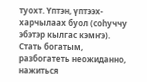туохт. Үптэн, үптээх-харчылаах буол (соһуччу эбэтэр кылгас кэмҥэ). Стать богатым, разбогатеть неожиданно, нажиться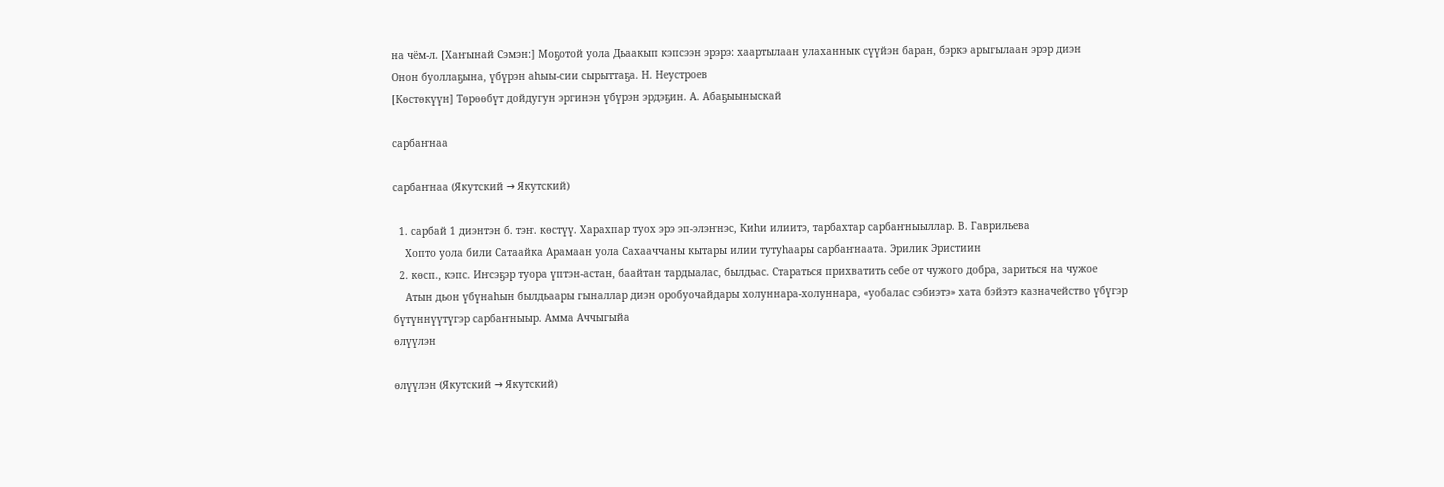на чём-л. [Хаҥынай Сэмэн:] Моҕотой уола Дьаакып кэпсээн эрэрэ: хаартылаан улаханнык сүүйэн баран, бэркэ арыгылаан эрэр диэн
Онон буоллаҕына, үбүрэн аһыы-сии сырыттаҕа. Н. Неустроев
[Көстөкүүн] Төрөөбүт дойдугун эргинэн үбүрэн эрдэҕин. А. Абаҕыыныскай

сарбаҥнаа

сарбаҥнаа (Якутский → Якутский)

  1. сарбай 1 диэнтэн б. тэҥ. көстүү. Харахпар туох эрэ эп-элэҥнэс, Киһи илиитэ, тарбахтар сарбаҥныыллар. В. Гаврильева
    Хопто уола били Сатаайка Арамаан уола Сахааччаны кытары илии тутуһаары сарбаҥнаата. Эрилик Эристиин
  2. көсп., кэпс. Иҥсэҕэр туора үптэн-астан, баайтан тардыалас, былдьас. Стараться прихватить себе от чужого добра, зариться на чужое
    Атын дьон үбүнаһын былдьаары гыналлар диэн оробуочайдары холуннара-холуннара, «уобалас сэбиэтэ» хата бэйэтэ казначейство үбүгэр бүтүннүүтүгэр сарбаҥныыр. Амма Аччыгыйа
өлүүлэн

өлүүлэн (Якутский → Якутский)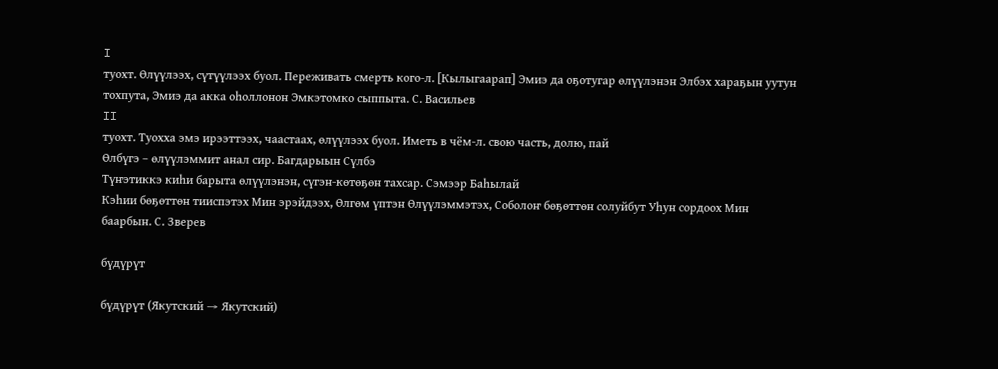I
туохт. Өлүүлээх, сүтүүлээх буол. Переживать смерть кого-л. [Кылыгаарап] Эмиэ да оҕотугар өлүүлэнэн Элбэх хараҕын уутун тохпута, Эмиэ да акка оһоллонон Эмкэтомко сыппыта. С. Васильев
II
туохт. Туохха эмэ ирээттээх, чаастаах, өлүүлээх буол. Иметь в чём-л. свою часть, долю, пай
Өлбүгэ – өлүүлэммит анал сир. Багдарыын Сүлбэ
Түҥэтиккэ киһи барыта өлүүлэнэн, сүгэн-көтөҕөн тахсар. Сэмээр Баһылай
Кэһии бөҕөттөн тииспэтэх Мин эрэйдээх, Өлгөм үптэн Өлүүлэммэтэх, Соболоҥ бөҕөттөн солуйбут Уһун сордоох Мин баарбын. С. Зверев

бүдүрүт

бүдүрүт (Якутский → Якутский)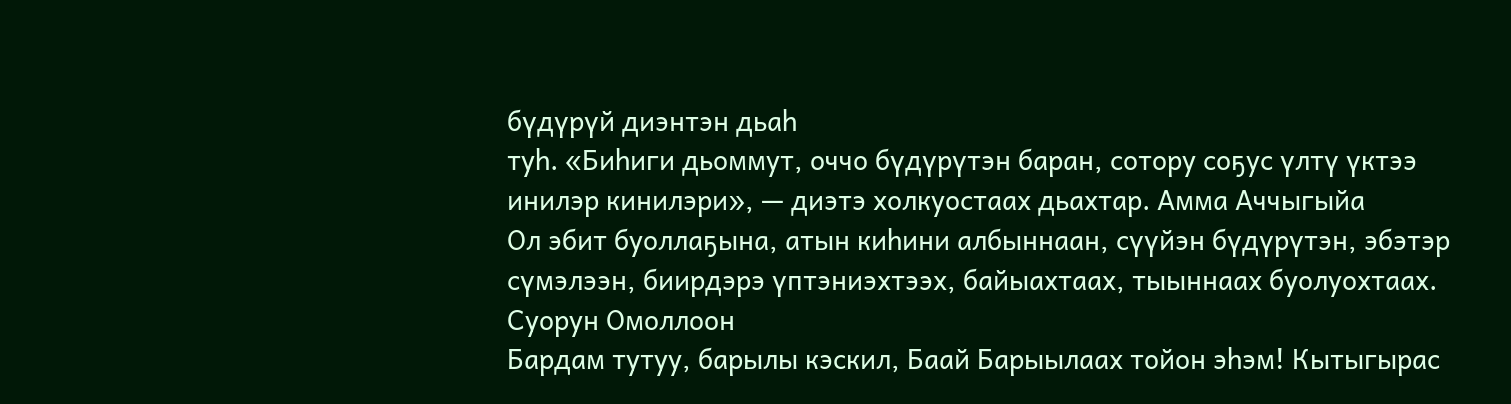бүдүрүй диэнтэн дьаһ
туһ. «Биһиги дьоммут, оччо бүдүрүтэн баран, сотору соҕус үлтү үктээ инилэр кинилэри», — диэтэ холкуостаах дьахтар. Амма Аччыгыйа
Ол эбит буоллаҕына, атын киһини албыннаан, сүүйэн бүдүрүтэн, эбэтэр сүмэлээн, биирдэрэ үптэниэхтээх, байыахтаах, тыыннаах буолуохтаах. Суорун Омоллоон
Бардам тутуу, барылы кэскил, Баай Барыылаах тойон эһэм! Кытыгырас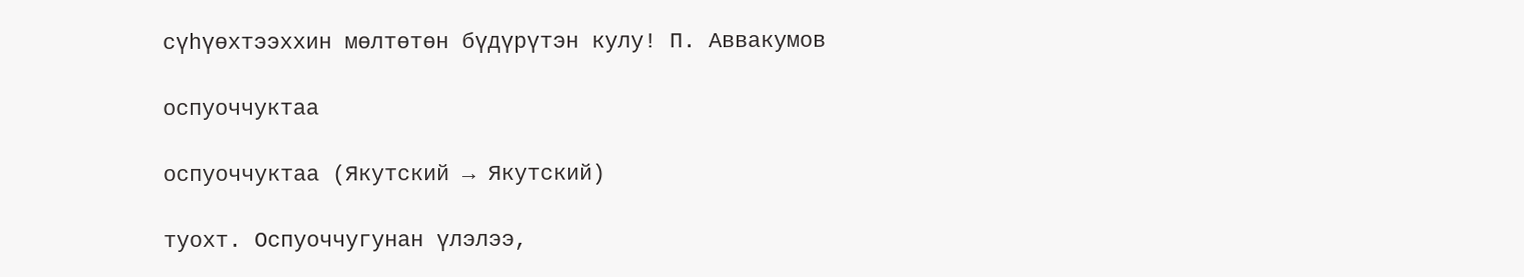сүһүөхтээххин мөлтөтөн бүдүрүтэн кулу! П. Аввакумов

оспуоччуктаа

оспуоччуктаа (Якутский → Якутский)

туохт. Оспуоччугунан үлэлээ,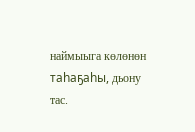наймыыга көлөнөн таһаҕаһы, дьону тас.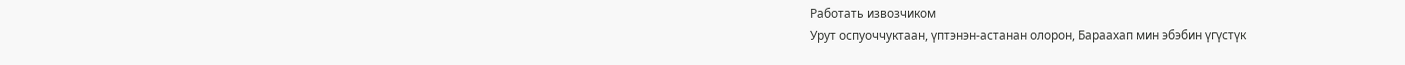Работать извозчиком
Урут оспуоччуктаан, үптэнэн-астанан олорон, Бараахап мин эбэбин үгүстүк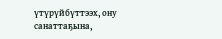үтүрүйбүттээх, ону санаттаҕына,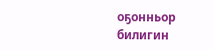оҕонньор билигин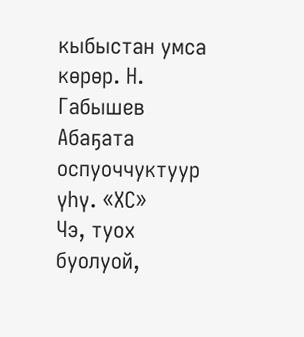кыбыстан умса көрөр. Н. Габышев
Абаҕата оспуоччуктуур үһү. «ХС»
Чэ, туох буолуой,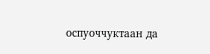оспуоччуктаан да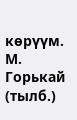көрүүм. М. Горькай (тылб.)